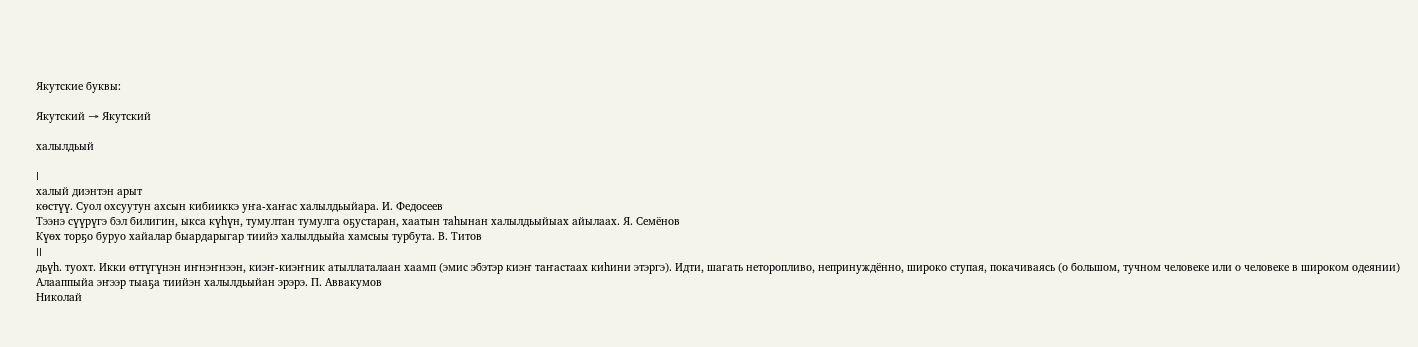Якутские буквы:

Якутский → Якутский

халылдьый

I
халый диэнтэн арыт
көстүү. Суол охсуутун ахсын кибииккэ уҥа-хаҥас халылдьыйара. И. Федосеев
Тээнэ сүүрүгэ бэл билигин, ыкса күһүн, тумултан тумулга оҕустаран, хаатын таһынан халылдьыйыах айылаах. Я. Семёнов
Күөх торҕо буруо хайалар быардарыгар тиийэ халылдьыйа хамсыы турбута. В. Титов
II
дьүһ. туохт. Икки өттүгүнэн иҥнэҥнээн, киэҥ-киэҥник атыллаталаан хаамп (эмис эбэтэр киэҥ таҥастаах киһини этэргэ). Идти, шагать неторопливо, непринуждённо, широко ступая, покачиваясь (о большом, тучном человеке или о человеке в широком одеянии)
Алааппыйа эҥээр тыаҕа тиийэн халылдьыйан эрэрэ. П. Аввакумов
Николай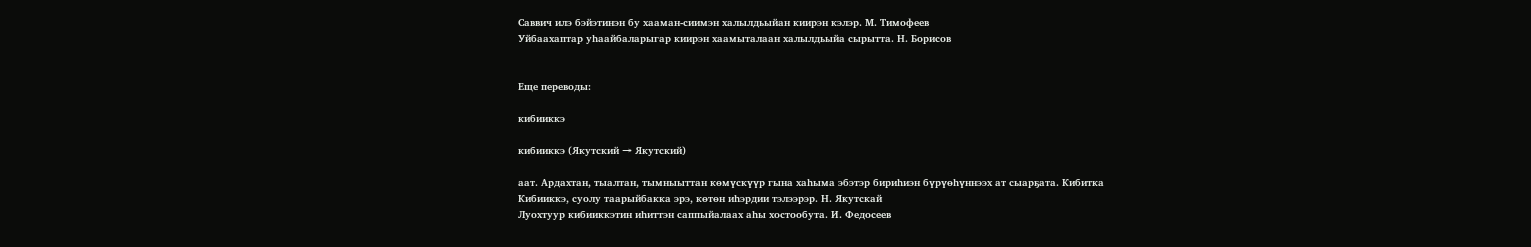Саввич илэ бэйэтинэн бу хааман-сиимэн халылдьыйан киирэн кэлэр. М. Тимофеев
Уйбаахаптар уһаайбаларыгар киирэн хаамыталаан халылдьыйа сырытта. Н. Борисов


Еще переводы:

кибииккэ

кибииккэ (Якутский → Якутский)

аат. Ардахтан, тыалтан, тымныыттан көмүскүүр гына хаһыма эбэтэр бириһиэн бүрүөһүннээх ат сыарҕата. Кибитка
Кибииккэ, суолу таарыйбакка эрэ, көтөн иһэрдии тэлээрэр. Н. Якутскай
Луохтуур кибииккэтин иһиттэн саппыйалаах аһы хостообута. И. Федосеев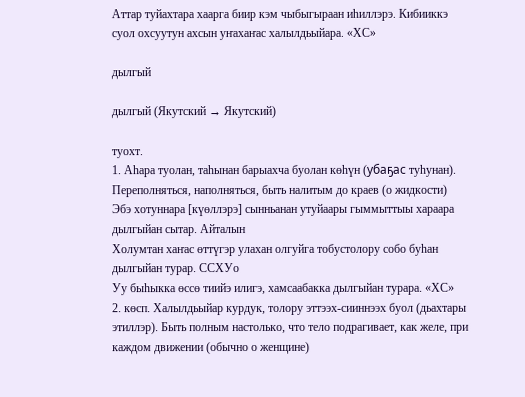Аттар туйахтара хаарга биир кэм чыбыгыраан иһиллэрэ. Кибииккэ суол охсуутун ахсын уҥахаҥас халылдьыйара. «ХС»

дылгый

дылгый (Якутский → Якутский)

туохт.
1. Аһара туолан, таһынан барыахча буолан көһүн (убаҕас туһунан). Переполняться, наполняться, быть налитым до краев (о жидкости)
Эбэ хотуннара [күөллэрэ] сынньанан утуйаары гыммыттыы хараара дылгыйан сытар. Айталын
Холумтан хаҥас өттүгэр улахан олгуйга тобустолору собо буһан дылгыйан турар. ССХУо
Уу быһыкка өссө тиийэ илигэ, хамсаабакка дылгыйан турара. «ХС»
2. көсп. Халылдьыйар курдук, толору эттээх-сииннээх буол (дьахтары этиллэр). Быть полным настолько, что тело подрагивает, как желе, при каждом движении (обычно о женщине)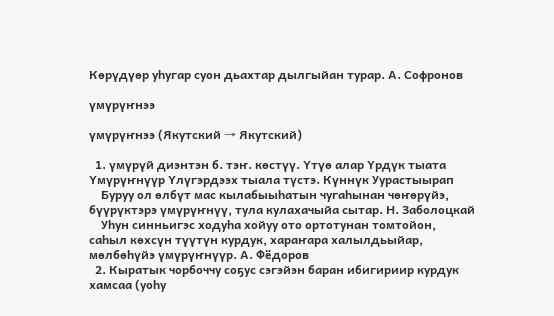Көрүдүөр уһугар суон дьахтар дылгыйан турар. А. Софронов

үмүрүҥнээ

үмүрүҥнээ (Якутский → Якутский)

  1. үмүрүй диэнтэн б. тэҥ. көстүү. Үтүө алар Үрдүк тыата Үмүрүҥнүүр Үлүгэрдээх тыала түстэ. Күннүк Уурастыырап
    Буруу ол өлбүт мас кылабыыһатын чугаһынан чөҥөрүйэ, бүүрүктэрэ үмүрүҥнүү, тула кулахачыйа сытар. Н. Заболоцкай
    Уһун синньигэс ходуһа хойуу ото ортотунан томтойон, саһыл көхсүн түүтүн курдук, хараҥара халылдьыйар, мөлбөһүйэ үмүрүҥнүүр. А. Фёдоров
  2. Кыратык чорбоччу соҕус сэгэйэн баран ибигириир курдук хамсаа (уоһу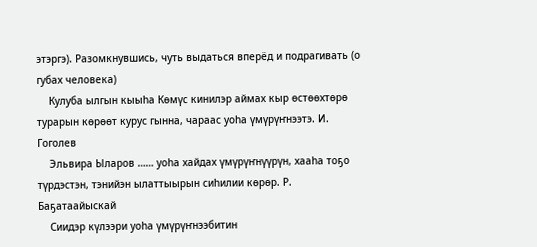этэргэ). Разомкнувшись, чуть выдаться вперёд и подрагивать (о губах человека)
    Кулуба ылгын кыыһа Көмүс кинилэр аймах кыр өстөөхтөрө турарын көрөөт курус гынна, чараас уоһа үмүрүҥнээтэ. И. Гоголев
    Эльвира Ыларов …… уоһа хайдах үмүрүҥнүүрүн, хааһа тоҕо түрдэстэн, тэнийэн ылаттыырын сиһилии көрөр. Р. Баҕатаайыскай
    Сиидэр күлээри уоһа үмүрүҥнээбитин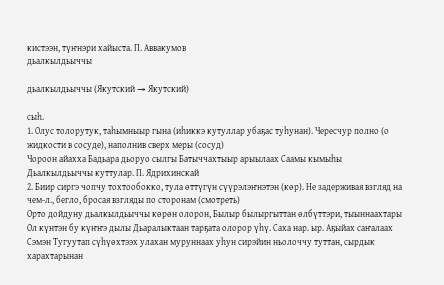кистээн, түҥнэри хайыста. П. Аввакумов
дьалкылдьыччы

дьалкылдьыччы (Якутский → Якутский)

сыһ.
1. Олус толорутук, таһымныыр гына (иһиккэ кутуллар убаҕас туһунан). Чересчур полно (о жидкости в сосуде), наполнив сверх меры (сосуд)
Чороон айахха Бадьара дьоруо сылгы Батыччахтыыр арыылаах Саамы кымыһы Дьалкылдьыччы куттулар. П. Ядрихинскай
2. Биир сиргэ чопчу тохтообокко, тула өттүгүн сүүрэлэҥнэтэн (көр). Не задерживая взгляд на чем-л., бегло, бросая взгляды по сторонам (смотреть)
Орто дойдуну дьалкылдьыччы көрөн олорон, Былыр былыргыттан өлбүттэри, тыыннаахтары Ол күнтэн бу күҥҥэ дылы Дьаралыктаан тарҕата олорор үһү. Саха нар. ыр. Аҕыйах саҥалаах Сэмэн Тугуутап сүһүөхтээх улахан муруннаах уһун сирэйин ньолоччу туттан, сырдык харахтарынан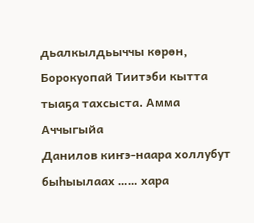дьалкылдьыччы көрөн, Борокуопай Тиитэби кытта тыаҕа тахсыста. Амма Аччыгыйа
Данилов киҥэ-наара холлубут быһыылаах …… хара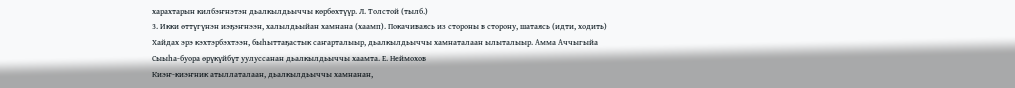харахтарын килбэҥнэтэн дьалкылдьыччы көрбөхтүүр. Л. Толстой (тылб.)
3. Икки өттүгүнэн иэҕэҥнээн, халылдьыйан хамнана (хаамп). Покачиваясь из стороны в сторону, шатаясь (идти, ходить)
Хайдах эрэ кэхтэрбэхтээн, быһыттаҕастык саҥарталыыр, дьалкылдьыччы хамнаталаан ылыталыыр. Амма Аччыгыйа
Сыыһа-буора өрүкүйбүт уулуссанан дьалкылдьыччы хаамта. Е. Неймохов
Киэҥ-киэҥник атыллаталаан, дьалкылдьыччы хамнанан,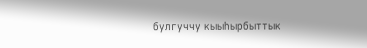булгуччу кыыһырбыттык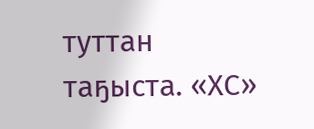туттан таҕыста. «ХС»